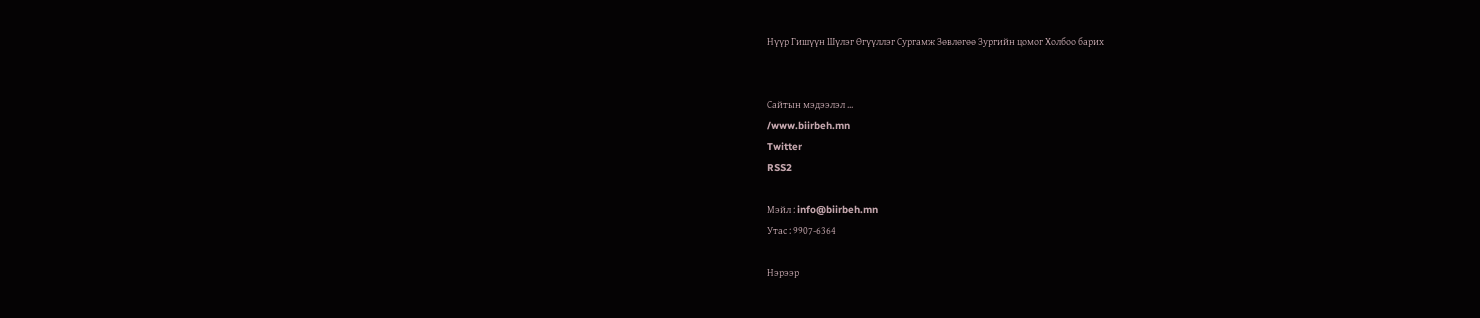Нүүр Гишүүн Шүлэг Өгүүллэг Сургамж Зөвлөгөө Зургийн цомог Холбоо барих


Сайтын мэдээлэл ...
/www.biirbeh.mn
Twitter
RSS2

Мэйл : info@biirbeh.mn
Утас : 9907-6364

Нэрээр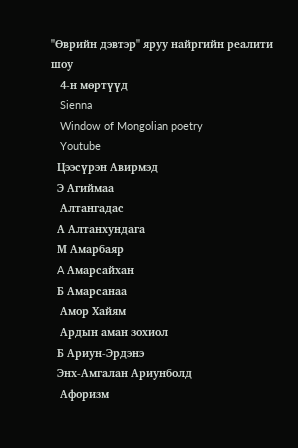''Өврийн дэвтэр'' яруу найргийн реалити шоу
   4-н мөртүүд
   Sienna
   Window of Mongolian poetry
   Youtube
  Цээсүрэн Авирмэд
  Э Агиймаа
   Алтангадас
  А Алтанхундага
  М Амарбаяр
  A Амарсайхан
  Б Амарсанаа
   Амор Хайям
   Ардын аман зохиол
  Б Ариун-Эрдэнэ
  Энх-Амгалан Ариунболд
   Афоризм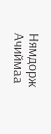Нямдорж Ачиймаа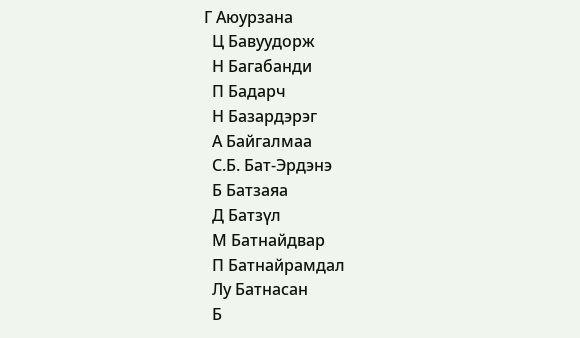Г Аюурзана
  Ц Бавуудорж
  Н Багабанди
  П Бадарч
  Н Базардэрэг
  А Байгалмаа
  С.Б. Бат-Эрдэнэ
  Б Батзаяа
  Д Батзүл
  М Батнайдвар
  П Батнайрамдал
  Лу Батнасан
  Б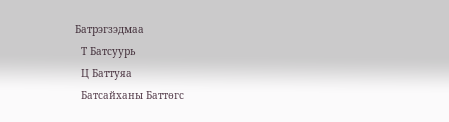Батрэгзэдмаа
  Т Батсуурь
  Ц Баттуяа
  Батсайханы Баттөгс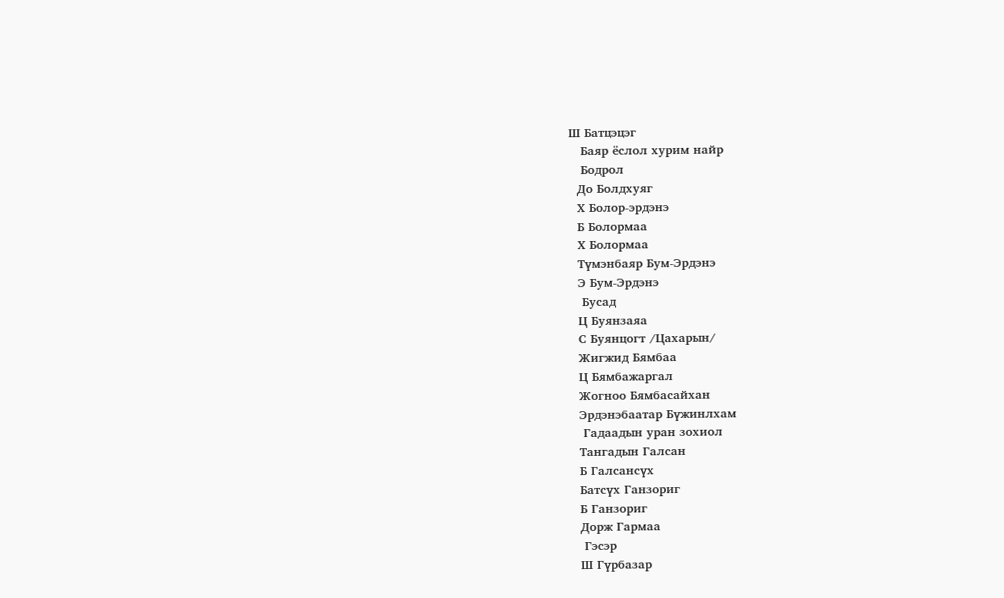Ш Батцэцэг
   Баяр ёслол хурим найр
   Бодрол
  До Болдхуяг
  Х Болор-эрдэнэ
  Б Болормаа
  Х Болормаа
  Түмэнбаяр Бум-Эрдэнэ
  Э Бум-Эрдэнэ
   Бусад
  Ц Буянзаяа
  С Буянцогт /Цахарын/
  Жигжид Бямбаа
  Ц Бямбажаргал
  Жогноо Бямбасайхан
  Эрдэнэбаатар Бүжинлхам
   Гадаадын уран зохиол
  Тангадын Галсан
  Б Галсансүх
  Батсүх Ганзориг
  Б Ганзориг
  Дорж Гармаа
   Гэсэр
  Ш Гүрбазар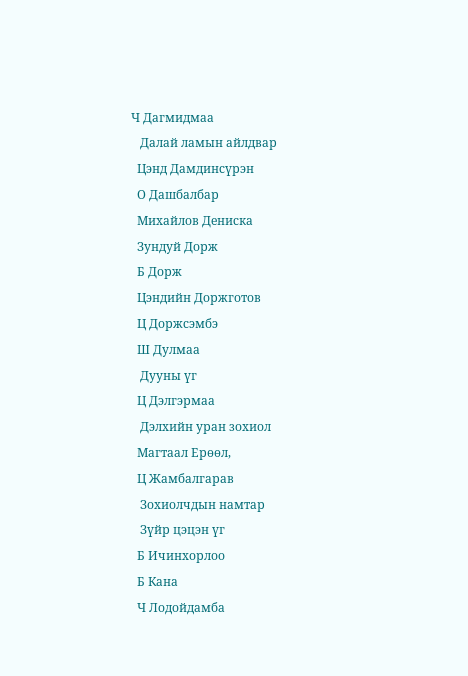Ч Дагмидмаа
   Далай ламын айлдвар
  Цэнд Дамдинсүрэн
  О Дашбалбар
  Михайлов Дениска
  Зундуй Дорж
  Б Дорж
  Цэндийн Доржготов
  Ц Доржсэмбэ
  Ш Дулмаа
   Дууны үг
  Ц Дэлгэрмаа
   Дэлхийн уран зохиол
  Магтаал Ерөөл,
  Ц Жамбалгарав
   Зохиолчдын намтар
   Зүйр цэцэн үг
  Б Ичинхорлоо
  Б Кана
  Ч Лодойдамба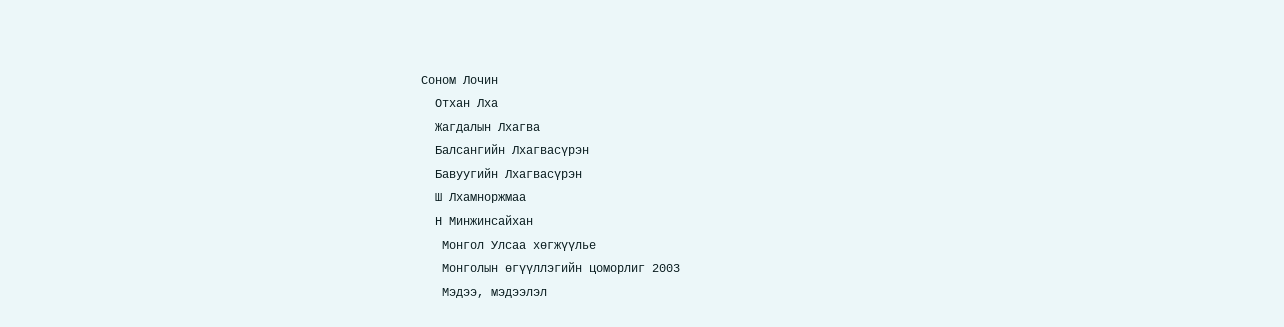Соном Лочин
  Отхан Лха
  Жагдалын Лхагва
  Балсангийн Лхагвасүрэн
  Бавуугийн Лхагвасүрэн
  Ш Лхамноржмаа
  Н Минжинсайхан
   Монгол Улсаа хөгжүүлье
   Монголын өгүүллэгийн цоморлиг 2003
   Мэдээ, мэдээлэл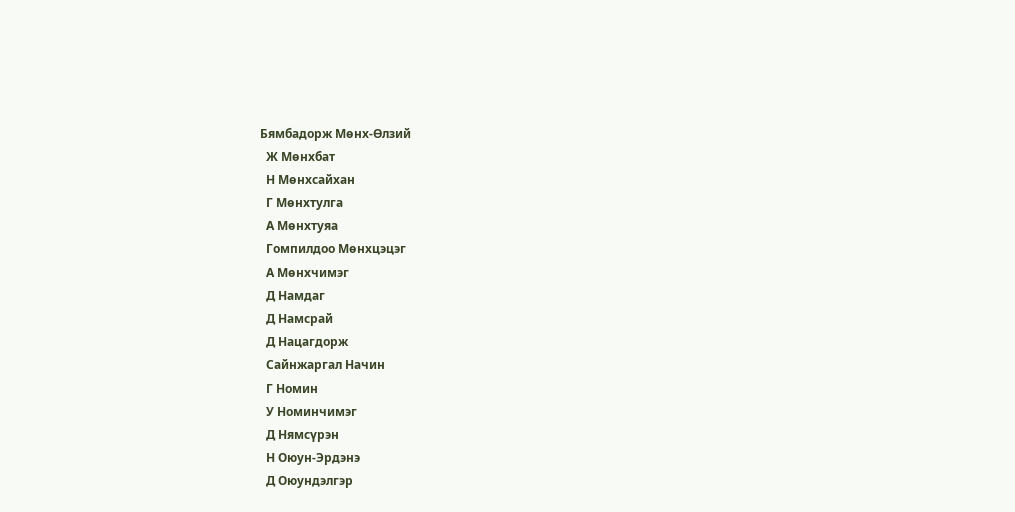Бямбадорж Мөнх-Өлзий
  Ж Мөнхбат
  Н Мөнхсайхан
  Г Мөнхтулга
  А Мөнхтуяа
  Гомпилдоо Мөнхцэцэг
  А Мөнхчимэг
  Д Намдаг
  Д Намсрай
  Д Нацагдорж
  Сайнжаргал Начин
  Г Номин
  У Номинчимэг
  Д Нямсүрэн
  Н Оюун-Эрдэнэ
  Д Оюундэлгэр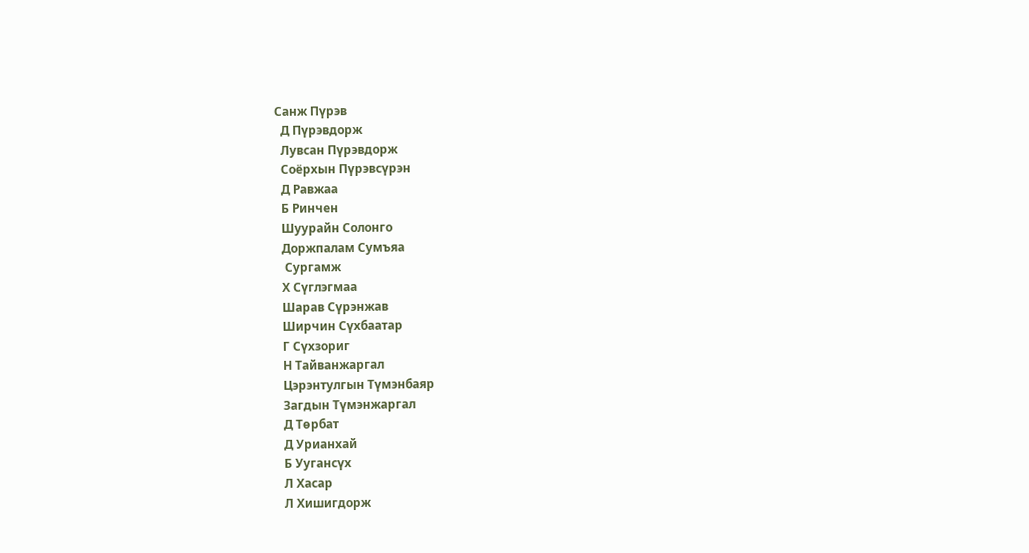Санж Пүрэв
  Д Пүрэвдорж
  Лувсан Пүрэвдорж
  Соёрхын Пүрэвсүрэн
  Д Равжаа
  Б Ринчен
  Шуурайн Солонго
  Доржпалам Сумъяа
   Сургамж
  Х Сүглэгмаа
  Шарав Сүрэнжав
  Ширчин Сүхбаатар
  Г Сүхзориг
  Н Тайванжаргал
  Цэрэнтулгын Түмэнбаяр
  Загдын Түмэнжаргал
  Д Төрбат
  Д Урианхай
  Б Уугансүх
  Л Хасар
  Л Хишигдорж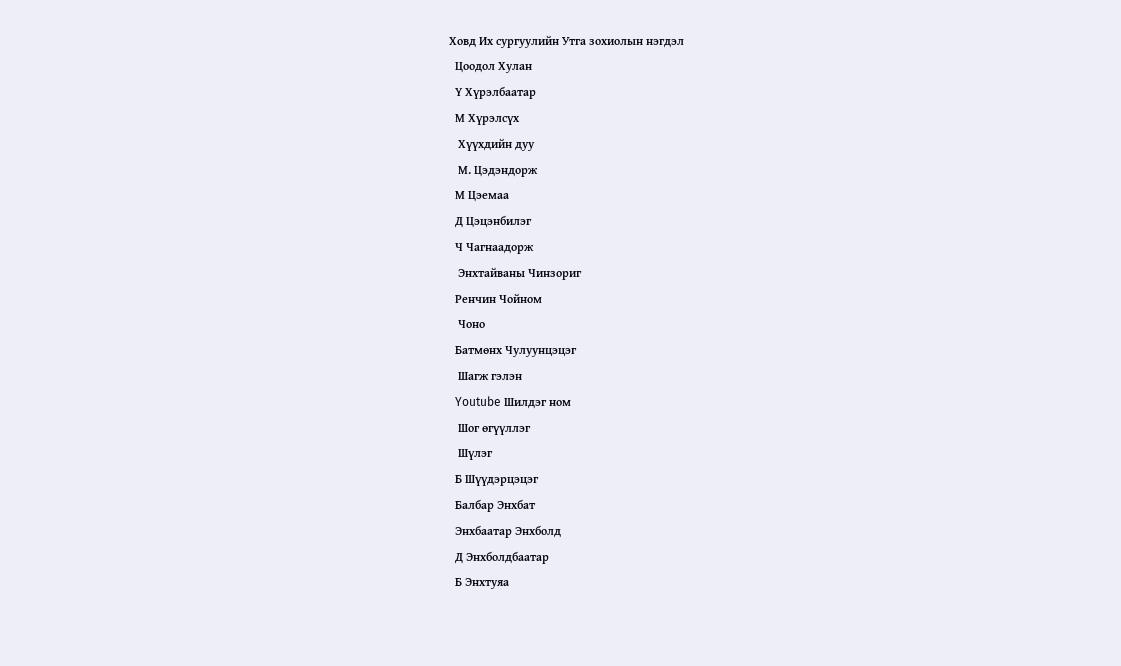Ховд Их сургуулийн Утга зохиолын нэгдэл
  Цоодол Хулан
  Ү Хүрэлбаатар
  М Хүрэлсүх
   Хүүхдийн дуу
   М. Цэдэндорж
  М Цэемаа
  Д Цэцэнбилэг
  Ч Чагнаадорж
   Энхтайваны Чинзориг
  Ренчин Чойном
   Чоно
  Батмөнх Чулуунцэцэг
   Шагж гэлэн
  Youtube Шилдэг ном
   Шог өгүүллэг
   Шүлэг
  Б Шүүдэрцэцэг
  Балбар Энхбат
  Энхбаатар Энхболд
  Д Энхболдбаатар
  Б Энхтуяа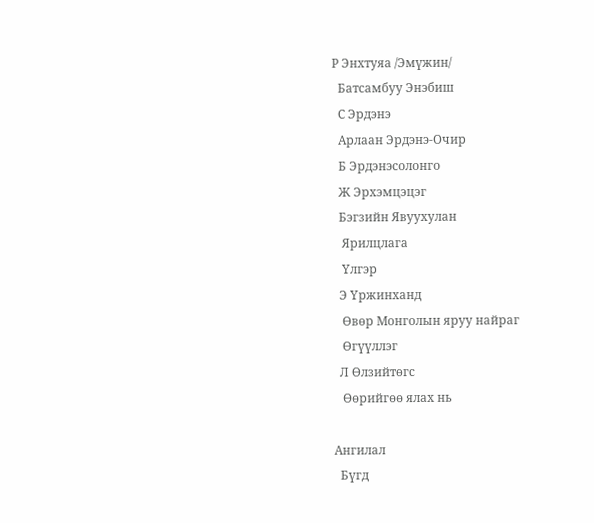Р Энхтуяа /Эмүжин/
  Батсамбуу Энэбиш
  С Эрдэнэ
  Арлаан Эрдэнэ-Очир
  Б Эрдэнэсолонго
  Ж Эрхэмцэцэг
  Бэгзийн Явуухулан
   Ярилцлага
   Үлгэр
  Э Үржинханд
   Өвөр Монголын яруу найраг
   Өгүүллэг
  Л Өлзийтөгс
   Өөрийгөө ялах нь

Ангилал
  Бүгд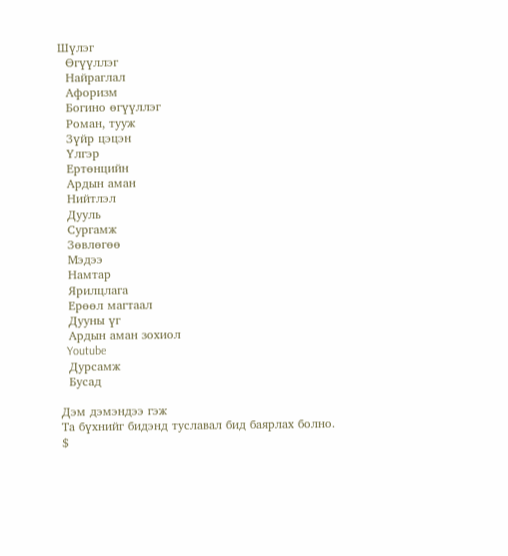Шүлэг
  Өгүүллэг
  Найраглал
  Афоризм
  Богино өгүүллэг
  Роман, тууж
  Зүйр цэцэн
  Үлгэр
  Ертөнцийн
  Ардын аман
  Нийтлэл
  Дууль
  Сургамж
  Зөвлөгөө
  Мэдээ
  Намтар
  Ярилцлага
  Ерөөл магтаал
  Дууны үг
  Ардын аман зохиол
  Youtube
  Дурсамж
  Бусад

Дэм дэмэндээ гэж
Та бүхнийг бидэнд туславал бид баярлах болно.
$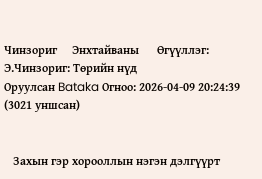Чинзориг     Энхтайваны      Өгүүллэг: Э.Чинзориг: Төрийн нүд
Оруулсан Bataka Огноо: 2026-04-09 20:24:39 (3021 уншсан)


   Захын гэр хорооллын нэгэн дэлгүүрт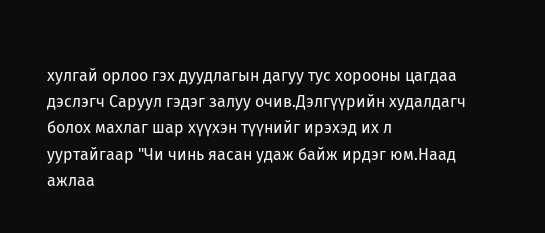хулгай орлоо гэх дуудлагын дагуу тус хорооны цагдаа дэслэгч Саруул гэдэг залуу очив.Дэлгүүрийн худалдагч болох махлаг шар хүүхэн түүнийг ирэхэд их л ууртайгаар "Чи чинь яасан удаж байж ирдэг юм.Наад ажлаа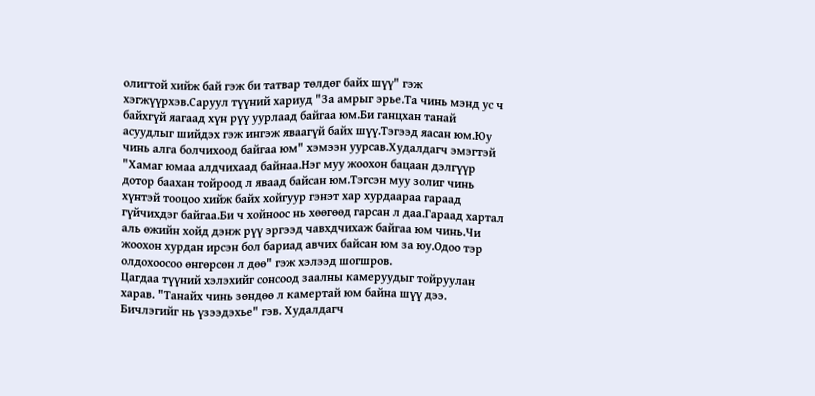олигтой хийж бай гэж би татвар төлдөг байх шүү" гэж хэгжүүрхэв.Саруул түүний хариуд "За амрыг эрье.Та чинь мэнд ус ч байхгүй яагаад хүн рүү уурлаад байгаа юм.Би ганцхан танай асуудлыг шийдэх гэж ингэж яваагүй байх шүү.Тэгээд яасан юм.Юу чинь алга болчихоод байгаа юм" хэмээн уурсав.Худалдагч эмэгтэй "Хамаг юмаа алдчихаад байнаа.Нэг муу жоохон бацаан дэлгүүр дотор баахан тойроод л яваад байсан юм.Тэгсэн муу золиг чинь хүнтэй тооцоо хийж байх хойгуур гэнэт хар хурдаараа гараад гүйчихдэг байгаа.Би ч хойноос нь хөөгөөд гарсан л даа.Гараад хартал аль өжийн хойд дэнж рүү эргээд чавхдчихаж байгаа юм чинь.Чи жоохон хурдан ирсэн бол бариад авчих байсан юм за юу.Одоо тэр олдохоосоо өнгөрсөн л дөө" гэж хэлээд шогшров.
Цагдаа түүний хэлэхийг сонсоод заалны камеруудыг тойруулан харав. "Танайх чинь зөндөө л камертай юм байна шүү дээ. Бичлэгийг нь үзээдэхье" гэв. Худалдагч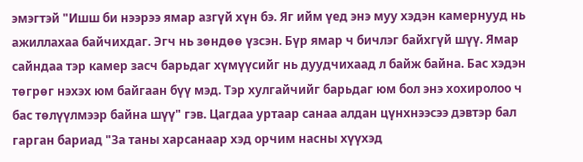эмэгтэй "Ишш би нээрээ ямар азгүй хүн бэ. Яг ийм үед энэ муу хэдэн камернууд нь ажиллахаа байчихдаг. Эгч нь зөндөө үзсэн. Бүр ямар ч бичлэг байхгүй шүү. Ямар сайндаа тэр камер засч барьдаг хүмүүсийг нь дуудчихаад л байж байна. Бас хэдэн төгрөг нэхэх юм байгаан бүү мэд. Тэр хулгайчийг барьдаг юм бол энэ хохиролоо ч бас төлүүлмээр байна шүү" гэв. Цагдаа уртаар санаа алдан цүнхнээсээ дэвтэр бал гарган бариад "За таны харсанаар хэд орчим насны хүүхэд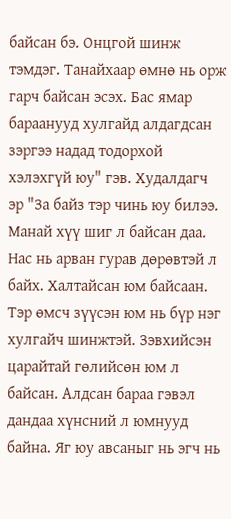байсан бэ. Онцгой шинж тэмдэг. Танайхаар өмнө нь орж гарч байсан эсэх. Бас ямар бараанууд хулгайд алдагдсан зэргээ надад тодорхой хэлэхгүй юу" гэв. Худалдагч эр "За байз тэр чинь юу билээ. Манай хүү шиг л байсан даа. Нас нь арван гурав дөрөвтэй л байх. Халтайсан юм байсаан. Тэр өмсч зүүсэн юм нь бүр нэг хулгайч шинжтэй. Зэвхийсэн царайтай гөлийсөн юм л байсан. Алдсан бараа гэвэл дандаа хүнсний л юмнууд байна. Яг юу авсаныг нь эгч нь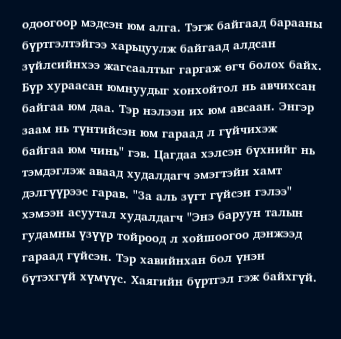одоогоор мэдсэн юм алга. Тэгж байгаад барааны бүртгэлтэйгээ харьцуулж байгаад алдсан зүйлсийнхээ жагсаалтыг гаргаж өгч болох байх. Бүр хураасан юмнуудыг хонхойтол нь авчихсан байгаа юм даа. Тэр нэлээн их юм авсаан. Энгэр заам нь түнтийсэн юм гараад л гүйчихэж байгаа юм чинь" гэв. Цагдаа хэлсэн бүхнийг нь тэмдэглэж аваад худалдагч эмэгтэйн хамт дэлгүүрээс гарав. "За аль зүгт гүйсэн гэлээ" хэмээн асуутал худалдагч "Энэ баруун талын гудамны үзүүр тойроод л хойшоогоо дэнжээд гараад гүйсэн. Тэр хавийнхан бол үнэн бүтэхгүй хүмүүс. Хаягийн бүртгэл гэж байхгүй.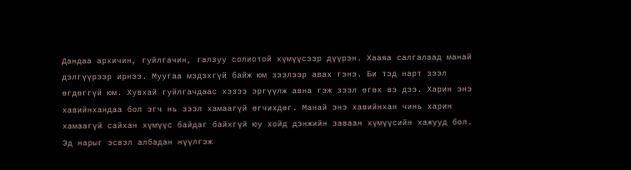Дандаа архичин, гуйлгачин, галзуу солиотой хүмүүсээр дүүрэн. Хааяа салгалаад манай дэлгүүрээр ирнээ. Муугаа мэдэхгүй байж юм зээлээр авах гэнэ. Би тэд нарт зээл өгдөггүй юм. Хувхай гуйлгачдаас хэзээ эргүүлж авна гэж зээл өгөх вэ дээ. Харин энэ хавийнхандаа бол эгч нь зээл хамаагүй өгчихдөг. Манай энэ хавийнхан чинь харин хамаагүй сайхан хүмүүс байдаг байхгүй юу хойд дэнжийн заваан хүмүүсийн хажууд бол. Эд нарыг эсвэл албадан нүүлгэж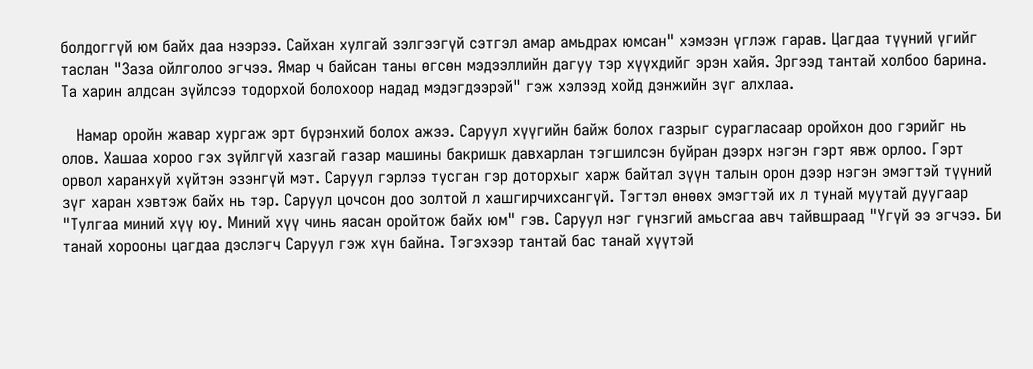болдоггүй юм байх даа нээрээ. Сайхан хулгай зэлгээгүй сэтгэл амар амьдрах юмсан" хэмээн үглэж гарав. Цагдаа түүний үгийг таслан "Заза ойлголоо эгчээ. Ямар ч байсан таны өгсөн мэдээллийн дагуу тэр хүүхдийг эрэн хайя. Эргээд тантай холбоо барина. Та харин алдсан зүйлсээ тодорхой болохоор надад мэдэгдээрэй" гэж хэлээд хойд дэнжийн зүг алхлаа.

   Намар оройн жавар хургаж эрт бүрэнхий болох ажээ. Саруул хүүгийн байж болох газрыг сурагласаар оройхон доо гэрийг нь олов. Хашаа хороо гэх зүйлгүй хазгай газар машины бакришк давхарлан тэгшилсэн буйран дээрх нэгэн гэрт явж орлоо. Гэрт орвол харанхуй хүйтэн эзэнгүй мэт. Саруул гэрлээ тусган гэр доторхыг харж байтал зүүн талын орон дээр нэгэн эмэгтэй түүний зүг харан хэвтэж байх нь тэр. Саруул цочсон доо золтой л хашгирчихсангүй. Тэгтэл өнөөх эмэгтэй их л тунай муутай дуугаар "Тулгаа миний хүү юу. Миний хүү чинь яасан оройтож байх юм" гэв. Саруул нэг гүнзгий амьсгаа авч тайвшраад "Үгүй ээ эгчээ. Би танай хорооны цагдаа дэслэгч Саруул гэж хүн байна. Тэгэхээр тантай бас танай хүүтэй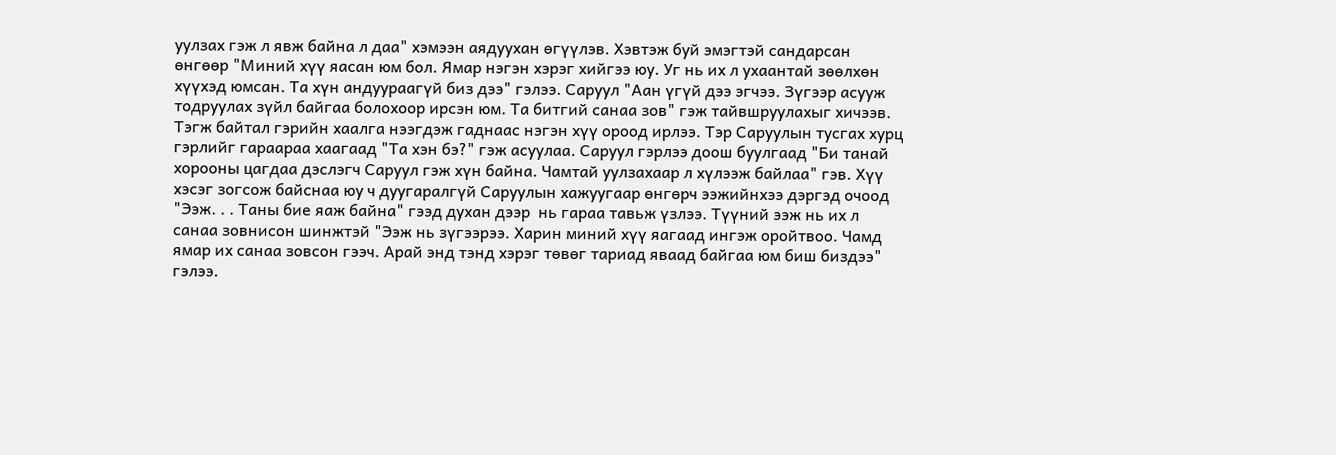уулзах гэж л явж байна л даа" хэмээн аядуухан өгүүлэв. Хэвтэж буй эмэгтэй сандарсан өнгөөр "Миний хүү яасан юм бол. Ямар нэгэн хэрэг хийгээ юу. Уг нь их л ухаантай зөөлхөн хүүхэд юмсан. Та хүн андуураагүй биз дээ" гэлээ. Саруул "Аан үгүй дээ эгчээ. Зүгээр асууж тодруулах зүйл байгаа болохоор ирсэн юм. Та битгий санаа зов" гэж тайвшруулахыг хичээв. Тэгж байтал гэрийн хаалга нээгдэж гаднаас нэгэн хүү ороод ирлээ. Тэр Саруулын тусгах хурц гэрлийг гараараа хаагаад "Та хэн бэ?" гэж асуулаа. Саруул гэрлээ доош буулгаад "Би танай хорооны цагдаа дэслэгч Саруул гэж хүн байна. Чамтай уулзахаар л хүлээж байлаа" гэв. Хүү хэсэг зогсож байснаа юу ч дуугаралгүй Саруулын хажуугаар өнгөрч ээжийнхээ дэргэд очоод "Ээж. . . Таны бие яаж байна" гээд духан дээр  нь гараа тавьж үзлээ. Түүний ээж нь их л санаа зовнисон шинжтэй "Ээж нь зүгээрээ. Харин миний хүү яагаад ингэж оройтвоо. Чамд ямар их санаа зовсон гээч. Арай энд тэнд хэрэг төвөг тариад яваад байгаа юм биш биздээ" гэлээ.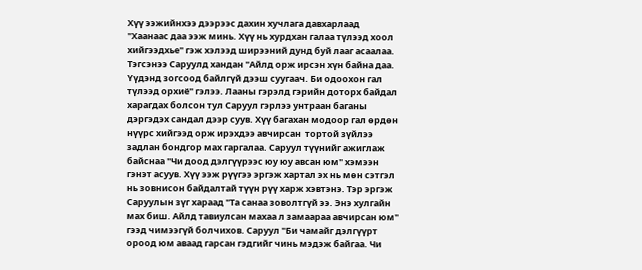Хүү ээжийнхээ дээрээс дахин хучлага давхарлаад "Хаанаас даа ээж минь. Хүү нь хурдхан галаа түлээд хоол хийгээдхье" гэж хэлээд ширээний дунд буй лааг асаалаа. Тэгсэнээ Саруулд хандан "Айлд орж ирсэн хүн байна даа. Үүдэнд зогсоод байлгүй дээш суугаач. Би одоохон гал түлээд орхиё" гэлээ. Лааны гэрэлд гэрийн доторх байдал харагдах болсон тул Саруул гэрлээ унтраан баганы дэргэдэх сандал дээр суув. Хүү багахан модоор гал өрдөн нүүрс хийгээд орж ирэхдээ авчирсан  тортой зүйлээ задлан бондгор мах гаргалаа. Саруул түүнийг ажиглаж байснаа "Чи доод дэлгүүрээс юу юу авсан юм" хэмээн гэнэт асуув. Хүү ээж рүүгээ эргэж хартал эх нь мөн сэтгэл нь зовнисон байдалтай түүн рүү харж хэвтэнэ. Тэр эргэж Саруулын зүг хараад "Та санаа зоволтгүй ээ. Энэ хулгайн мах биш. Айлд тавиулсан махаа л замаараа авчирсан юм" гээд чимээгүй болчихов. Саруул "Би чамайг дэлгүүрт ороод юм аваад гарсан гэдгийг чинь мэдэж байгаа. Чи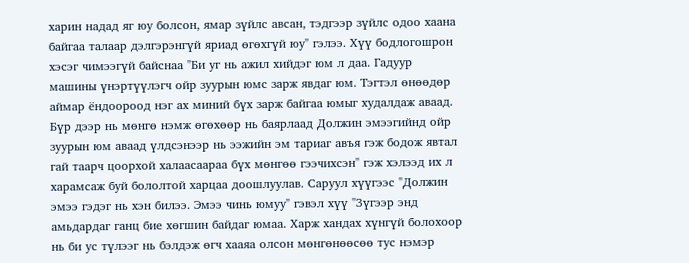харин надад яг юу болсон, ямар зүйлс авсан, тэдгээр зүйлс одоо хаана байгаа талаар дэлгэрэнгүй яриад өгөхгүй юу" гэлээ. Хүү бодлогошрон хэсэг чимээгүй байснаа "Би уг нь ажил хийдэг юм л даа. Гадуур машины үнэртүүлэгч ойр зуурын юмс зарж явдаг юм. Тэгтэл өнөөдөр аймар ёндоороод нэг ах миний бүх зарж байгаа юмыг худалдаж аваад. Бүр дээр нь мөнгө нэмж өгөхөөр нь баярлаад Должин эмээгийнд ойр зуурын юм аваад үлдсэнээр нь ээжийн эм тариаг авъя гэж бодож явтал гай таарч цоорхой халаасаараа бүх мөнгөө гээчихсэн" гэж хэлээд их л харамсаж буй бололтой харцаа доошлуулав. Саруул хүүгээс "Должин эмээ гэдэг нь хэн билээ. Эмээ чинь юмуу" гэвэл хүү "Зүгээр энд амьдардаг ганц бие хөгшин байдаг юмаа. Харж хандах хүнгүй болохоор нь би ус түлээг нь бэлдэж өгч хааяа олсон мөнгөнөөсөө тус нэмэр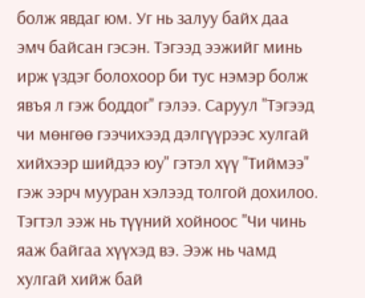болж явдаг юм. Уг нь залуу байх даа эмч байсан гэсэн. Тэгээд ээжийг минь ирж үздэг болохоор би тус нэмэр болж явъя л гэж боддог" гэлээ. Саруул "Тэгээд чи мөнгөө гээчихээд дэлгүүрээс хулгай хийхээр шийдээ юу" гэтэл хүү "Тиймээ" гэж ээрч мууран хэлээд толгой дохилоо. Тэгтэл ээж нь түүний хойноос "Чи чинь яаж байгаа хүүхэд вэ. Ээж нь чамд хулгай хийж бай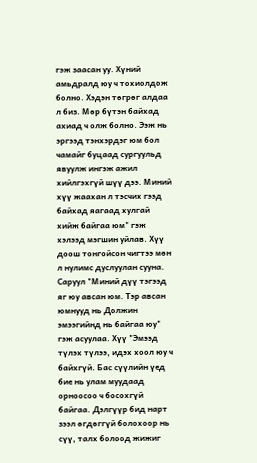гэж заасан уу. Хүний амьдралд юу ч тохиолдож болно. Хэдэн төгрөг алдаа л биз. Мөр бүтэн байхад ахиад ч олж болно. Ээж нь эргээд тэнхэрдэг юм бол чамайг буцаад сургуульд явуулж ингэж ажил хийлгэхгүй шүү дээ. Миний хүү жаахан л тэсчих гээд байхад яагаад хулгай хийж байгаа юм" гэж хэлээд мэгшин уйлав. Хүү доош тонгойсон чигтээ мөн л нулимс дуслуулан сууна. Саруул "Миний дүү тэгээд яг юу авсан юм. Тэр авсан юмнууд нь Должин эмээгийнд нь байгаа юу" гэж асуулаа. Хүү "Эмээд түлэх түлээ, идэх хоол юу ч байхгүй. Бас сүүлийн үед бие нь улам муудаад орноосоо ч босохгүй байгаа. Дэлгүүр бид нарт зээл өгдөггүй болохоор нь сүү, талх болоод жижиг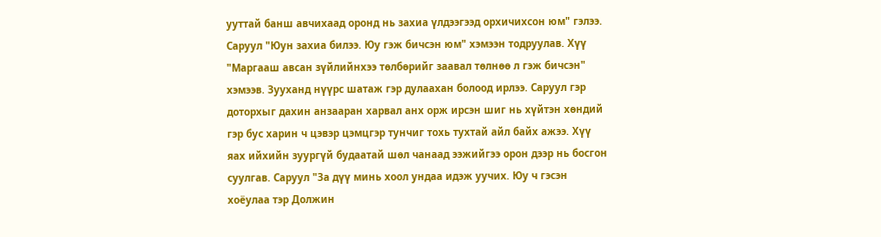ууттай банш авчихаад оронд нь захиа үлдээгээд орхичихсон юм" гэлээ. Саруул "Юун захиа билээ. Юу гэж бичсэн юм" хэмээн тодруулав. Хүү "Маргааш авсан зүйлийнхээ төлбөрийг заавал төлнөө л гэж бичсэн" хэмээв. Зууханд нүүрс шатаж гэр дулаахан болоод ирлээ. Саруул гэр доторхыг дахин анзааран харвал анх орж ирсэн шиг нь хүйтэн хөндий гэр бус харин ч цэвэр цэмцгэр тунчиг тохь тухтай айл байх ажээ. Хүү яах ийхийн зуургүй будаатай шөл чанаад ээжийгээ орон дээр нь босгон суулгав. Саруул "За дүү минь хоол ундаа идэж уучих. Юу ч гэсэн хоёулаа тэр Должин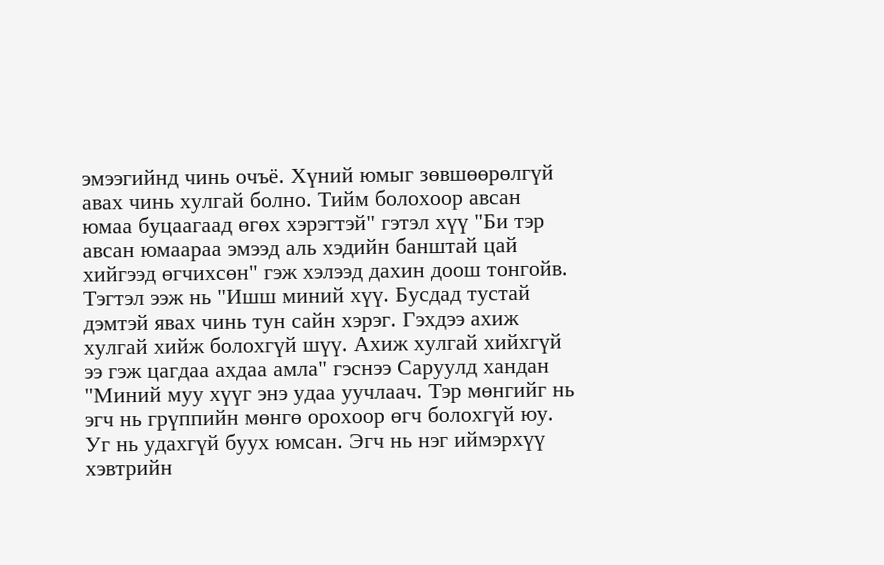эмээгийнд чинь очъё. Хүний юмыг зөвшөөрөлгүй авах чинь хулгай болно. Тийм болохоор авсан юмаа буцаагаад өгөх хэрэгтэй" гэтэл хүү "Би тэр авсан юмаараа эмээд аль хэдийн банштай цай хийгээд өгчихсөн" гэж хэлээд дахин доош тонгойв. Тэгтэл ээж нь "Ишш миний хүү. Бусдад тустай дэмтэй явах чинь тун сайн хэрэг. Гэхдээ ахиж хулгай хийж болохгүй шүү. Ахиж хулгай хийхгүй ээ гэж цагдаа ахдаа амла" гэснээ Саруулд хандан "Миний муу хүүг энэ удаа уучлаач. Тэр мөнгийг нь эгч нь грүппийн мөнгө орохоор өгч болохгүй юу. Уг нь удахгүй буух юмсан. Эгч нь нэг иймэрхүү хэвтрийн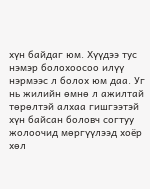хүн байдаг юм. Хүүдээ тус нэмэр болохоосоо илүү нэрмээс л болох юм даа. Уг нь жилийн өмнө л ажилтай төрөлтэй алхаа гишгээтэй хүн байсан боловч согтуу жолоочид мөргүүлээд хоёр хөл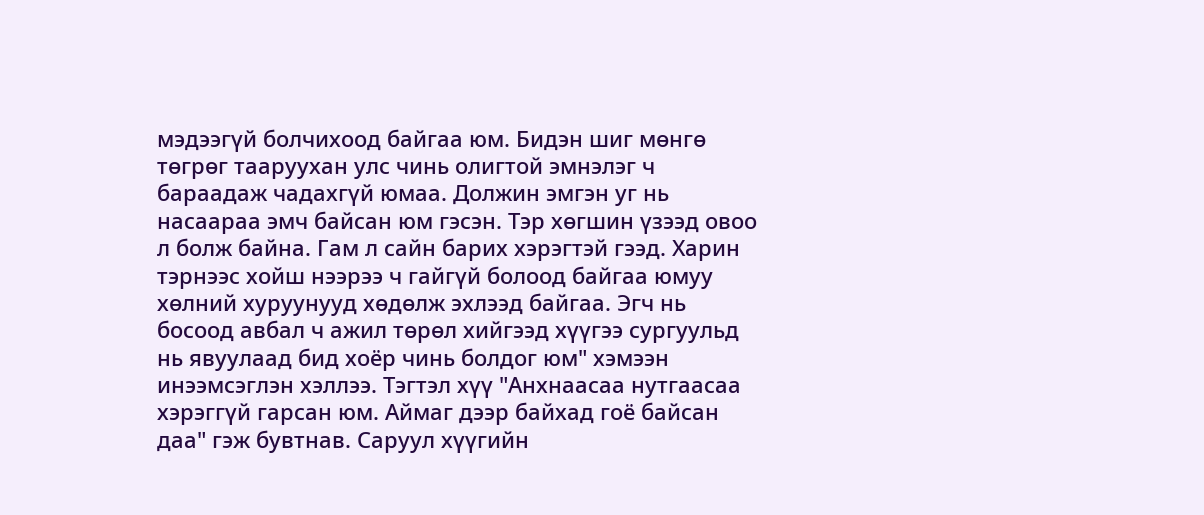мэдээгүй болчихоод байгаа юм. Бидэн шиг мөнгө төгрөг тааруухан улс чинь олигтой эмнэлэг ч бараадаж чадахгүй юмаа. Должин эмгэн уг нь насаараа эмч байсан юм гэсэн. Тэр хөгшин үзээд овоо л болж байна. Гам л сайн барих хэрэгтэй гээд. Харин тэрнээс хойш нээрээ ч гайгүй болоод байгаа юмуу хөлний хуруунууд хөдөлж эхлээд байгаа. Эгч нь босоод авбал ч ажил төрөл хийгээд хүүгээ сургуульд нь явуулаад бид хоёр чинь болдог юм" хэмээн инээмсэглэн хэллээ. Тэгтэл хүү "Анхнаасаа нутгаасаа хэрэггүй гарсан юм. Аймаг дээр байхад гоё байсан даа" гэж бувтнав. Саруул хүүгийн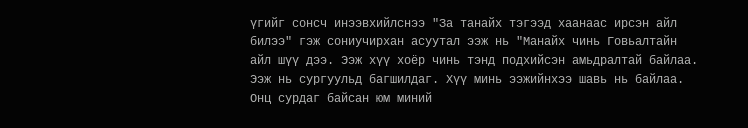үгийг сонсч инээвхийлснээ "За танайх тэгээд хаанаас ирсэн айл билээ" гэж сониучирхан асуутал ээж нь "Манайх чинь Говьалтайн айл шүү дээ. Ээж хүү хоёр чинь тэнд подхийсэн амьдралтай байлаа. Ээж нь сургуульд багшилдаг. Хүү минь ээжийнхээ шавь нь байлаа. Онц сурдаг байсан юм миний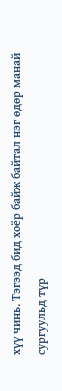хүү чинь. Тэгээд бид хоёр байж байтал нэг өдөр манай сургуульд түр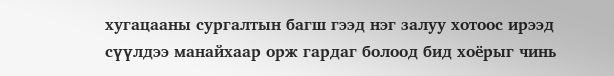хугацааны сургалтын багш гээд нэг залуу хотоос ирээд сүүлдээ манайхаар орж гардаг болоод бид хоёрыг чинь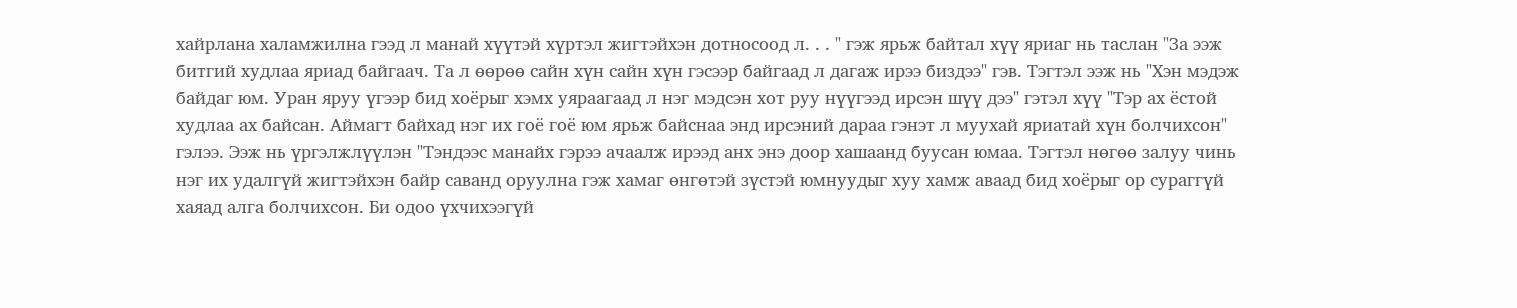хайрлана халамжилна гээд л манай хүүтэй хүртэл жигтэйхэн дотносоод л. . . " гэж ярьж байтал хүү яриаг нь таслан "За ээж битгий худлаа яриад байгаач. Та л өөрөө сайн хүн сайн хүн гэсээр байгаад л дагаж ирээ биздээ" гэв. Тэгтэл ээж нь "Хэн мэдэж байдаг юм. Уран яруу үгээр бид хоёрыг хэмх уяраагаад л нэг мэдсэн хот руу нүүгээд ирсэн шүү дээ" гэтэл хүү "Тэр ах ёстой худлаа ах байсан. Аймагт байхад нэг их гоё гоё юм ярьж байснаа энд ирсэний дараа гэнэт л муухай яриатай хүн болчихсон" гэлээ. Ээж нь үргэлжлүүлэн "Тэндээс манайх гэрээ ачаалж ирээд анх энэ доор хашаанд буусан юмаа. Тэгтэл нөгөө залуу чинь нэг их удалгүй жигтэйхэн байр саванд оруулна гэж хамаг өнгөтэй зүстэй юмнуудыг хуу хамж аваад бид хоёрыг ор сураггүй хаяад алга болчихсон. Би одоо үхчихээгүй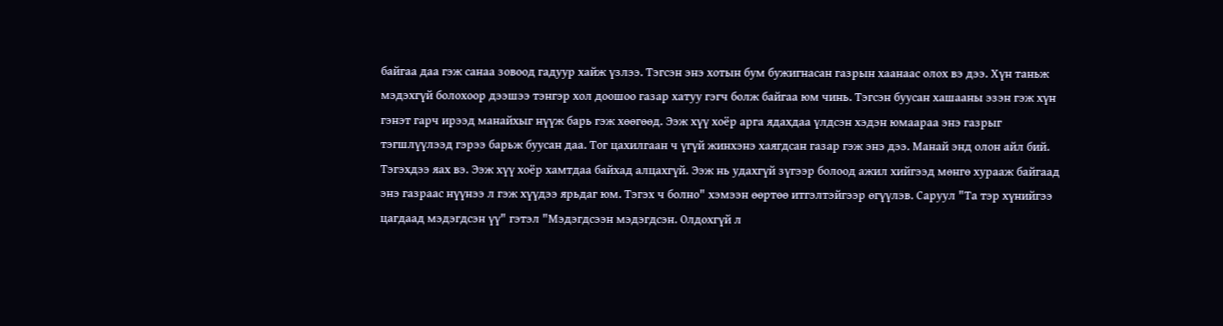байгаа даа гэж санаа зовоод гадуур хайж үзлээ. Тэгсэн энэ хотын бум бужигнасан газрын хаанаас олох вэ дээ. Хүн таньж мэдэхгүй болохоор дээшээ тэнгэр хол доошоо газар хатуу гэгч болж байгаа юм чинь. Тэгсэн буусан хашааны эзэн гэж хүн гэнэт гарч ирээд манайхыг нүүж барь гэж хөөгөөд. Ээж хүү хоёр арга ядахдаа үлдсэн хэдэн юмаараа энэ газрыг тэгшлүүлээд гэрээ барьж буусан даа. Тог цахилгаан ч үгүй жинхэнэ хаягдсан газар гэж энэ дээ. Манай энд олон айл бий. Тэгэхдээ яах вэ. Ээж хүү хоёр хамтдаа байхад алцахгүй. Ээж нь удахгүй зүгээр болоод ажил хийгээд мөнгө хурааж байгаад энэ газраас нүүнээ л гэж хүүдээ ярьдаг юм. Тэгэх ч болно" хэмээн өөртөө итгэлтэйгээр өгүүлэв. Саруул "Та тэр хүнийгээ цагдаад мэдэгдсэн үү" гэтэл "Мэдэгдсээн мэдэгдсэн. Олдохгүй л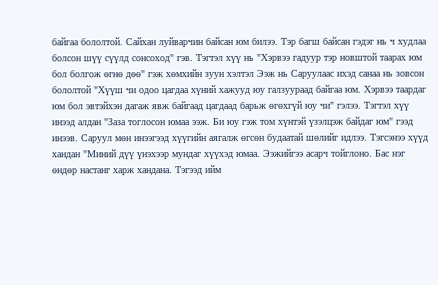байгаа бололтой. Сайхан луйварчин байсан юм билээ. Тэр багш байсан гэдэг нь ч худлаа болсон шүү сүүлд сонсоход" гэв. Тэгтэл хүү нь "Хэрвээ гадуур тэр новштой таарах юм бол болгож өгнө дөө" гэж хөмхийн зуун хэлтэл Ээж нь Саруулаас ихэд санаа нь зовсон бололтой "Хүүш чи одоо цагдаа хүний хажууд юу галзуураад байгаа юм. Хэрвээ таардаг юм бол эвтэйхэн дагаж явж байгаад цагдаад барьж өгөхгүй юу чи" гэлээ. Тэгтэл хүү инээд алдан "Заза тоглосон юмаа ээж. Би юу гэж том хүнтэй үзэлцэж байдаг юм" гээд инээв. Саруул мөн инээгээд хүүгийн аягалж өгсөн будаатай шөлийг идлээ. Тэгсэнээ хүүд хандан "Миний дүү үнэхээр мундаг хүүхэд юмаа. Ээжийгээ асарч тойглоно. Бас нэг өндөр настанг харж хандана. Тэгээд ийм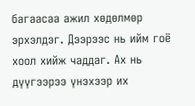багаасаа ажил хөдөлмөр эрхэлдэг. Дээрээс нь ийм гоё хоол хийж чаддаг. Ах нь дүүгээрээ үнэхээр их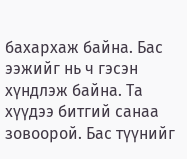бахархаж байна. Бас ээжийг нь ч гэсэн хүндлэж байна. Та хүүдээ битгий санаа зовоорой. Бас түүнийг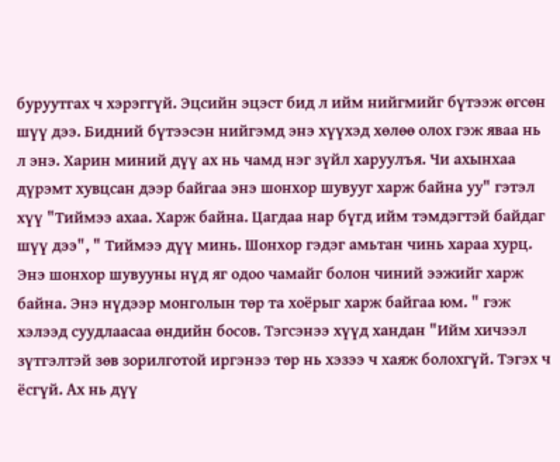буруутгах ч хэрэггүй. Эцсийн эцэст бид л ийм нийгмийг бүтээж өгсөн шүү дээ. Бидний бүтээсэн нийгэмд энэ хүүхэд хөлөө олох гэж яваа нь  л энэ. Харин миний дүү ах нь чамд нэг зүйл харуулъя. Чи ахынхаа дүрэмт хувцсан дээр байгаа энэ шонхор шувууг харж байна уу" гэтэл хүү "Тиймээ ахаа. Харж байна. Цагдаа нар бүгд ийм тэмдэгтэй байдаг шүү дээ", " Тиймээ дүү минь. Шонхор гэдэг амьтан чинь хараа хурц. Энэ шонхор шувууны нүд яг одоо чамайг болон чиний ээжийг харж байна. Энэ нүдээр монголын төр та хоёрыг харж байгаа юм. " гэж хэлээд суудлаасаа өндийн босов. Тэгсэнээ хүүд хандан "Ийм хичээл зүтгэлтэй зөв зорилготой иргэнээ төр нь хэзээ ч хаяж болохгүй. Тэгэх ч ёсгүй. Ах нь дүү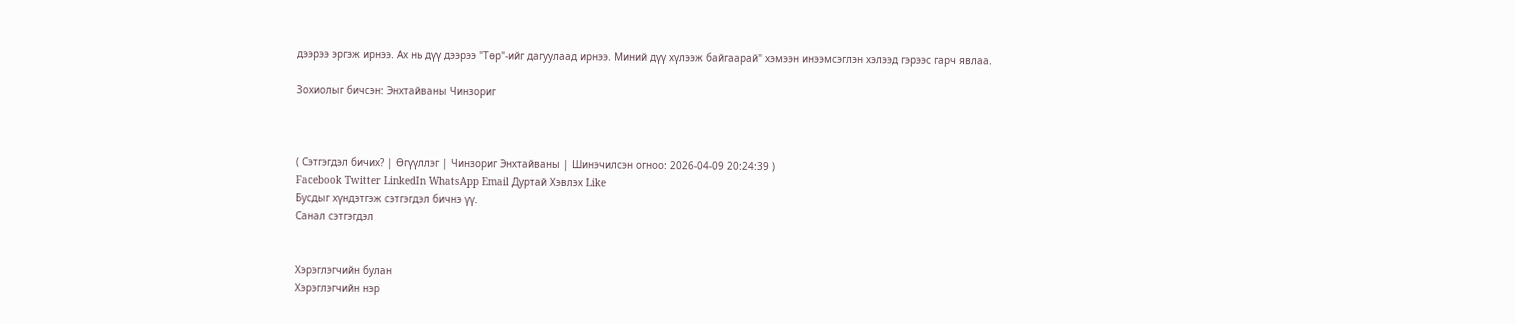дээрээ эргэж ирнээ. Ах нь дүү дээрээ "Төр"-ийг дагуулаад ирнээ. Миний дүү хүлээж байгаарай" хэмээн инээмсэглэн хэлээд гэрээс гарч явлаа.

Зохиолыг бичсэн: Энхтайваны Чинзориг



( Сэтгэгдэл бичих? | Өгүүллэг | Чинзориг Энхтайваны | Шинэчилсэн огноо: 2026-04-09 20:24:39 )
Facebook Twitter LinkedIn WhatsApp Email Дуртай Хэвлэх Like
Бусдыг хүндэтгэж сэтгэгдэл бичнэ үү.
Санал сэтгэгдэл


Хэрэглэгчийн булан
Хэрэглэгчийн нэр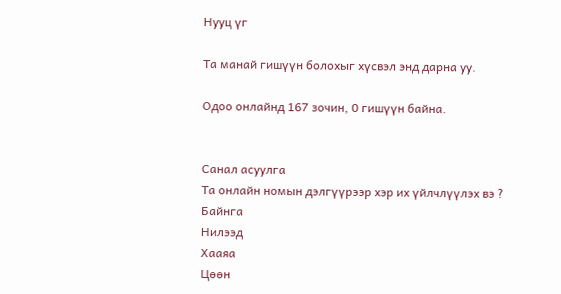Нууц үг

Та манай гишүүн болохыг хүсвэл энд дарна уу.

Одоо онлайнд 167 зочин, 0 гишүүн байна.


Санал асуулга
Та онлайн номын дэлгүүрээр хэр их үйлчлүүлэх вэ ?
Байнга
Нилээд
Хааяа
Цөөн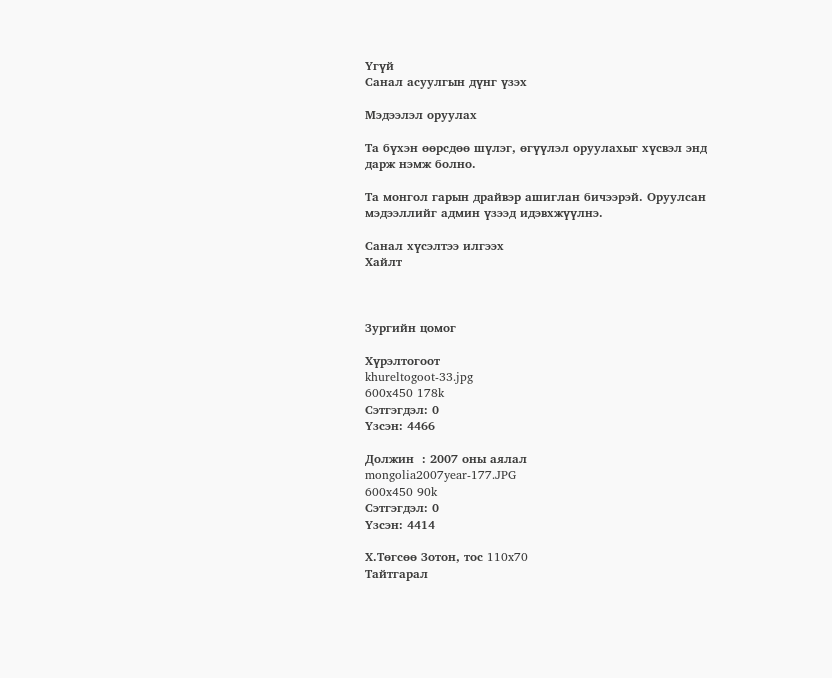Үгүй
Санал асуулгын дүнг үзэх

Мэдээлэл оруулах

Та бүхэн өөрсдөө шүлэг, өгүүлэл оруулахыг хүсвэл энд дарж нэмж болно.

Та монгол гарын драйвэр ашиглан бичээрэй. Оруулсан мэдээллийг админ үзээд идэвхжүүлнэ.

Санал хүсэлтээ илгээх
Хайлт



Зургийн цомог

Хүрэлтогоот
khureltogoot-33.jpg
600x450 178k
Сэтгэгдэл: 0
Үзсэн: 4466

Должин  : 2007 оны аялал
mongolia2007year-177.JPG
600x450 90k
Сэтгэгдэл: 0
Үзсэн: 4414

Х.Төгсөө Зотон, тос 110x70
Тайтгарал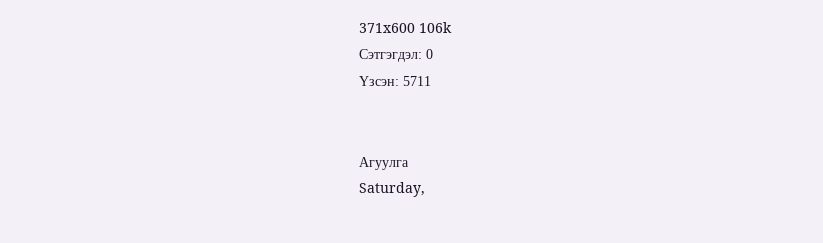371x600 106k
Сэтгэгдэл: 0
Үзсэн: 5711


Агуулга
Saturday,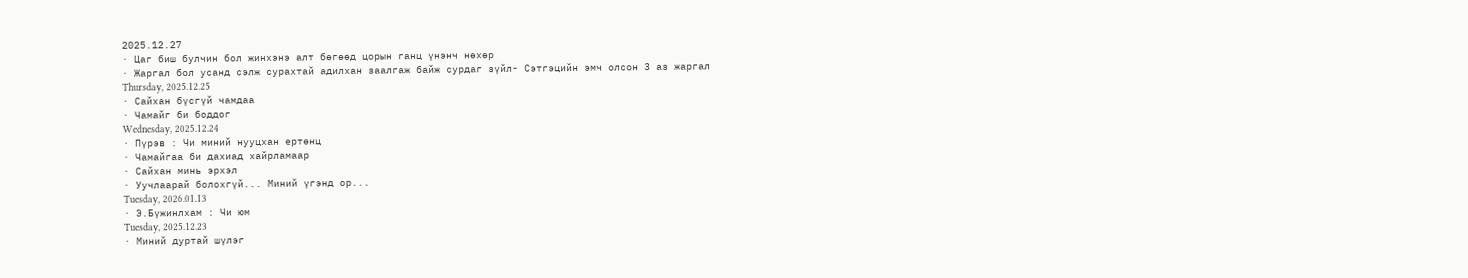2025.12.27
· Цаг биш булчин бол жинхэнэ алт бөгөөд цорын ганц үнэнч нөхөр
· Жаргал бол усанд сэлж сурахтай адилхан заалгаж байж сурдаг зүйл- Сэтгэцийн эмч олсон 3 аз жаргал
Thursday, 2025.12.25
· Сайхан бүсгүй чамдаа
· Чамайг би боддог
Wednesday, 2025.12.24
· Пүрэв : Чи миний нууцхан ертөнц
· Чамайгаа би дахиад хайрламаар
· Сайхан минь эрхэл
· Уучлаарай болохгүй... Миний үгэнд ор...
Tuesday, 2026.01.13
· Э.Бүжинлхам : Чи юм
Tuesday, 2025.12.23
· Миний дуртай шүлэг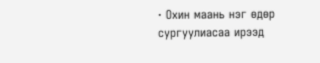· Охин маань нэг өдөр сургуулиасаа ирээд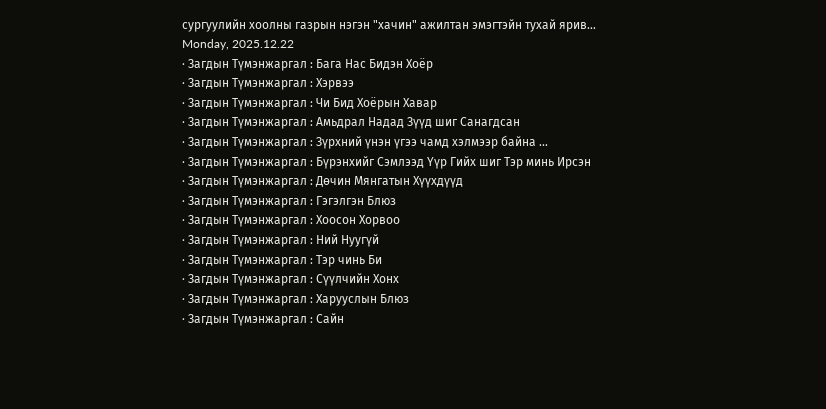сургуулийн хоолны газрын нэгэн "хачин" ажилтан эмэгтэйн тухай ярив…
Monday, 2025.12.22
· Загдын Түмэнжаргал : Бага Нас Бидэн Хоёр
· Загдын Түмэнжаргал : Хэрвээ
· Загдын Түмэнжаргал : Чи Бид Хоёрын Хавар
· Загдын Түмэнжаргал : Амьдрал Надад Зүүд шиг Санагдсан
· Загдын Түмэнжаргал : Зүрхний үнэн үгээ чамд хэлмээр байна ...
· Загдын Түмэнжаргал : Бүрэнхийг Сэмлээд Үүр Гийх шиг Тэр минь Ирсэн
· Загдын Түмэнжаргал : Дөчин Мянгатын Хүүхдүүд
· Загдын Түмэнжаргал : Гэгэлгэн Блюз
· Загдын Түмэнжаргал : Хоосон Хорвоо
· Загдын Түмэнжаргал : Ний Нуугүй
· Загдын Түмэнжаргал : Тэр чинь Би
· Загдын Түмэнжаргал : Сүүлчийн Хонх
· Загдын Түмэнжаргал : Харууслын Блюз
· Загдын Түмэнжаргал : Сайн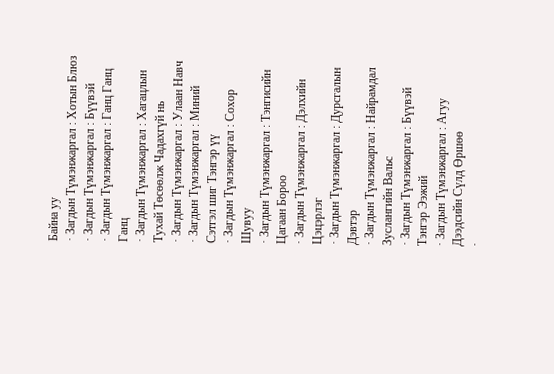Байна уу
· Загдын Түмэнжаргал : Хотын Блюз
· Загдын Түмэнжаргал : Бүүвэй
· Загдын Түмэнжаргал : Ганц Ганц Ганц
· Загдын Түмэнжаргал : Хагацлын Тухай Төсөөлж Чадахгүй нь
· Загдын Түмэнжаргал : Улаан Навч
· Загдын Түмэнжаргал : Миний Сэтгэл шиг Тэнгэр үү
· Загдын Түмэнжаргал : Сохор Шувуу
· Загдын Түмэнжаргал : Тэнгисийн Цагаан Бороо
· Загдын Түмэнжаргал : Дэлхийн Цэцэрлэг
· Загдын Түмэнжаргал : Дурсгалын Дэвтэр
· Загдын Түмэнжаргал : Найрамдал Зуслангийн Вальс
· Загдын Түмэнжаргал : Бүүвэй Тэнгэр Ээжий
· Загдын Түмэнжаргал : Агуу Дээдсийн Сүлд Өршөө
·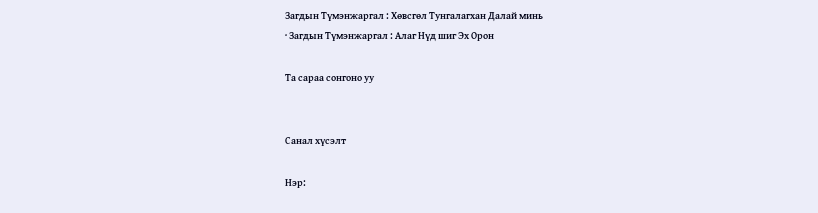Загдын Түмэнжаргал : Хөвсгөл Тунгалагхан Далай минь
· Загдын Түмэнжаргал : Алаг Нүд шиг Эх Орон

Та сараа сонгоно уу


Санал хүсэлт

Нэр: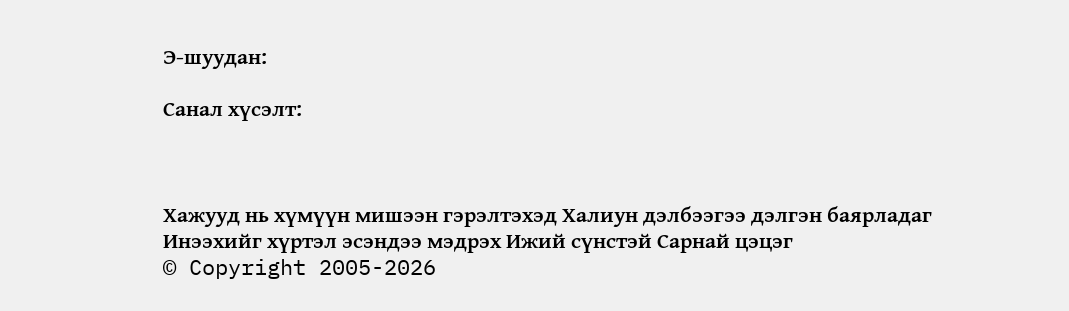Э-шуудан:

Санал хүсэлт:



Хажууд нь хүмүүн мишээн гэрэлтэхэд Халиун дэлбээгээ дэлгэн баярладаг Инээхийг хүртэл эсэндээ мэдрэх Ижий сүнстэй Сарнай цэцэг
© Copyright 2005-2026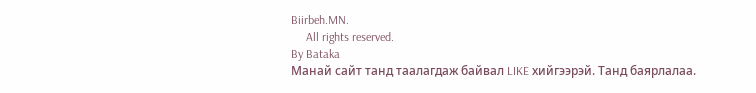Biirbeh.MN.
     All rights reserved.
By Bataka
Манай сайт танд таалагдаж байвал LIKE хийгээрэй. Танд баярлалаа.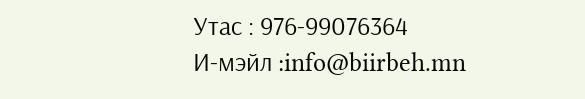Утас : 976-99076364
И-мэйл :info@biirbeh.mn